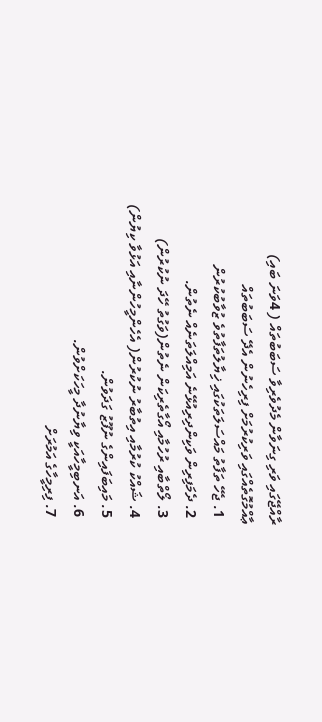ރާއްޖޭގައި ވަރި ގިނަވާން މެދުވެރިވާ ސަބަބުތައް ( 4ވަނަ ބައި)
ޢާއްމުގޮތެއްގައި ވަރިކުރުމަށް ފިރިހެނުން އެދޭ ސަބަބުތައް
  1. ޖެހޭ ތަފާތު މައްސަލަތަކުގައި ޚިޔާލުތަފާތުވެ ޒުވާބުކުރުން
  2. ދެމަފިރިން ވަކިންދިރިއުޅޭނެ އަމިއްލަތަނެއް ނެތުން.
  3. ލޯތްބާއި ރުހުމާއި އޯގާތެރިކަން ނެތުން(ވަގުތު ހޭދަ ނުކުރުން)
  4. ޝައްކު ކުރުމާއި އިތުބާރު ނުކުރުން( އެހެންމީހުންނާއި އަޅުވާ ކިޔުން)
  5. މައިބަފައިންގެ ނުފޫޒު ގަދަވުން.
  6. އަނބިމީހާއަކީ ވިޔާނުދާ މީހަކަށްވުން.
  7. ފިރިމީހާގެ އަމުރަށް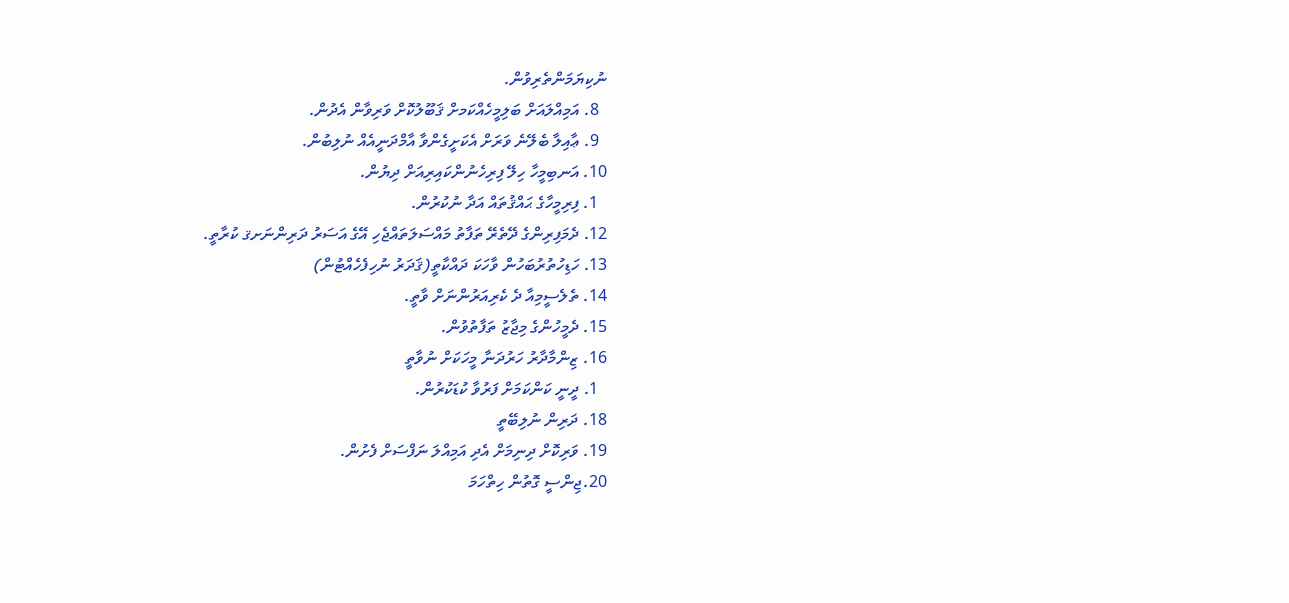ނުކިޔަމަންތެރިވުން.
  8. އަމިއްލައަށް ބަލިމީހެއްކަމށް ޤަބޫލުކޮށް ވަރިވާން އެދުން.
  9. ޢާއިލާ ބެލޭނެ ވަރަށް އެކަށީގެންވާ އާމްދަނީއެއް ނުލިބުން.
10. އަނބިމީހާ ހިލޭ ފިރިހެނުންކައިރިއަށް ދިޔުން.
  1. ފިރިމީހާގެ ޙައްޤުތައް އަދާ ނުކުރުން.
12. ދެމަފިރިންގެ ދޭތެރޭ ތަފާތު މައްސަލަތައްޖެހި އޭގެ އަސަރު ދަރިންނަށޤ ކުރާތީ.
13. ހަޑިހުތުރުބަހުން ވާހަކަ ދައްކާތީ(ޤަދަރު ނުހިފެހެއްޓުން)
14. ތެލެސީމިއާ ދެ ކެރިއަރުންނަށް ވާތީ.
15. ދެމީހުންގެ މިޖާޒު ތަފާތުވުން.
16. ޒިންމާދާރު ހަރުދަނާ މީހަކަށް ނުވާތީ
  1. ދީނީ ކަންކަމަށް ފަރުވާ ކުޑަކުރުން.
18. ދަރިން ނުލިބޭތީ
19. ވަރިކޮށް ދިނިމަށް އެދި އަމިއްލަ ނަފްސަށް ފެށުން.
20.ޖިންސީ ގޮތުން ހިތްހަމަ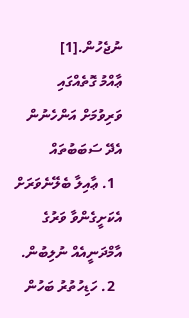ނުޖެހުން.[1]
ޢާއްމު ގޮތެއްގައި ވަރިވުމަށް އަންހެނުން އެދޭ ސަބަބުތައް
  1. ޢާއިލާ ބެލޭނެވަރަށް އެކަށީގެންވާ ވަރުގެ އާމްދަނީއެއް ނުލިބުން.
  2. ހަޑިހުތުރު ބަހުން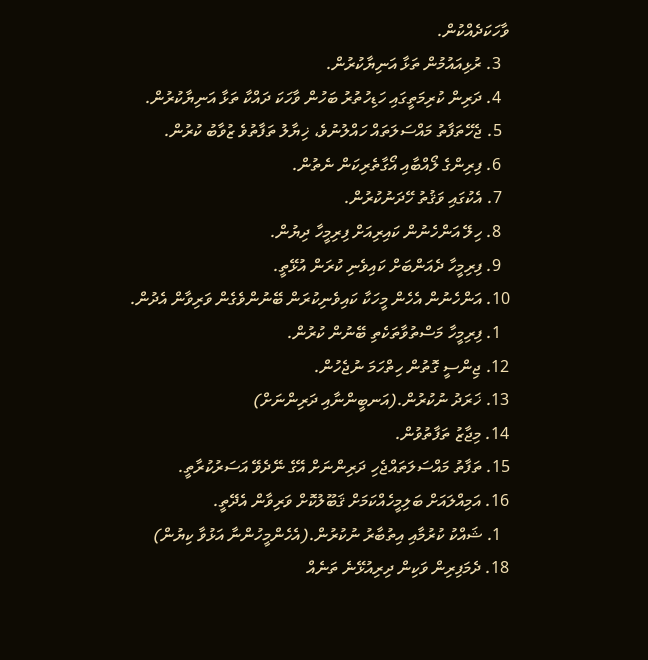ވާހަކަދެއްކުން.
  3. ރުޅިއައުމުން ތަޅާ އަނިޔާކުރުން.
  4. ދަރިން ކުރިމަތީގައި ހަޑިހުތުރު ބަހުން ވާހަކަ ދައްކާ ތަޅާ އަނިޔާކުރުން.
  5. ޖެހޭތަފާތު މައްސަލަތައް ހައްލުނުވެ، ޚިޔާލު ތަފާތުވެ ޒުވާބު ކުރުން.
  6. ފިރިންގެ ލޯއްބާއި އޯގާތެރިކަން ނެތުން.
  7. އެކުގައި ވަޤުތު ހޭދަނުކުރުން.
  8. ހިލޭ އަންހެނުން ކައިރިއަށް ފިރިމީހާ ދިޔުން.
  9. ފިރިމީހާ ދެއަންބަށް ކައިވެނި ކުރަން އުޅޭތީ.
10. އަންހެނުން އެހެން މީހަކާ ކައިވެނިކުރަން ބޭނުންވެގެން ވަރިވާން އެދުން.
  1. ފިރިމީހާ މަސްތުވާތަކެތި ބޭނުން ކުރުން.
12. ޖިންސީ ގޮތުން ހިތްހަމަ ނުޖެހުން.
13. ޚަރަދު ނުކުރުން.(އަނބީންނާއި ދަރިންނަށް)
14. މިޖާޒު ތަފާތުވުން.
15. ތަފާތު މައްސަލަތައްޖެހި ދަރިންނަށް އޭގެ ނޭދެވޭ އަސަރުކުރާތީ.
16. އަމިއްލައަށް ބަލިމީހެއްކަމަށް ޤަބޫލުކޮށް ވަރިވާން އެދޭތީ.
  1. ޝައްކު ކުރުމާއި އިތުބާރު ނުކުރުން.(އެހެންމީހުންނާ އަޅުވާ ކިޔުން)
18. ދެމަފިރިން ވަކިން ދިރިއުޅޭނެ ތަނެއް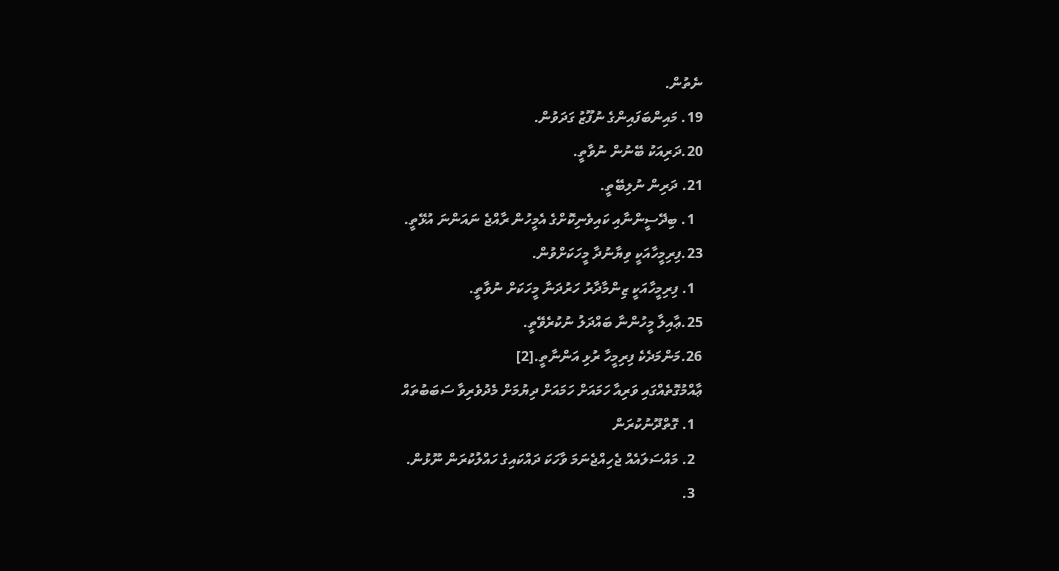ނެތުން.
19. މައިންބަފައިންގެ ނުފޫޒު ގަދަވުން.
20.ދަރިއަކު ބޭނުން ނުވާތީ.
21. ދަރިން ނުލިބޭތީ.
  1. ބިދޭސީންނާއި ކައިވެނިކޮށްގެ އެމީހުން ރާއްޖެ ނައަންނަ އުޅޭތީ.
23.ފިރިމީހާއަކީ ވިޔާނުދާ މީހަކަށްވުން.
  1. ފިރިމީހާއަކީ ޒިންމާދާރު ހަރުދަނާ މީހަކަށް ނުވާތީ.
25.ޢާއިލާ މީހުންނާ ބައްދަލު ނުކުރެވޭތީ.
26.މަންމަދެކެ ފިރިމީހާ ރުޅި އަންނާތީ.[2]
ޢާއްމުގޮތެއްގައި ވަރިއާ ހަމައަށް ހަމައަށް ދިޔުމަށް މެދުވެރިވާ ސަބަބުތައް
  1. ގޮތްދޫނުކުރަން
  2. މައްސަލައެއް ޖެހިއްޖެނަމަ ވާހަކަ ދައްކައިގެ ހައްލުކުރަން ނޫޅުން.
  3.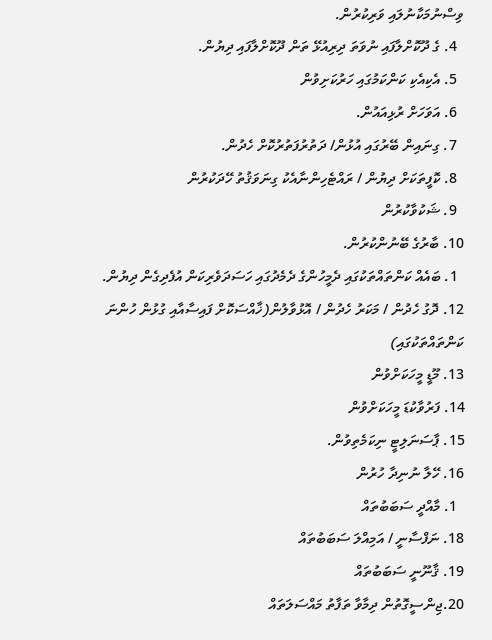ވިސްނުމަކާނުލައި ވަރިކުރުން.
  4. ގެ ދޫކޮށްލާފައި ނުވަތަ ދިރިއުޅޭ ތަން ދޫކޮށްލާފައި ދިޔުން.
  5. އެކިއެކި ކަންކަމުގައި ހަރުކަށިވުން
  6. އަވަހަށް ރުޅިއައުން.
  7. ގިނައިން ބޭރުގައި އުޅުން/ ދަތުރުފަތުރުކޮށް ހެދުން.
  8. ކޮފީތަކަށް ދިޔުން / ރައްޓެހިންނާއެކު ގިނަވަޤުތު ހޭދަކުރުން
  9. ޝަކުވާކުރުން
10. ބާރުގެ ބޭނުންކުރުން.
  1. ބައެއް ކަންތައްތަކުގައި ދެމީހުންގެ ދެމެދުގައި ހަސަދަވެރިކަން އުފެދިގެން ދިޔުން.
12. ދޮގު ހެދުން / މަކަރު ހެދުން / އޮޅުވާލުން(ޚާއްސަކޮށް ފައިސާއާއި ގުޅުން ހުންނަ ކަންތައްތަކުގައި)
13. މޫޑީ މީހަކަށްވުން
14. ފަރުވާކުޑަ މީހަކަށްވުން
15. ޕާސަނަލިޓީ ނިކަމެތިވުން.
16. ހޭލާ ނުނިދާ ހުރުން
  1. މާއްދީ ސަބަބުތައް
18. ނަފްސާނީ / އަމިއްލަ ސަބަބުތައް
19. ޤާނޫނީ ސަބަބުތައް
20.ޖިންސީގޮތުން ދިމާވާ ތަފާތު މައްސަލަތައް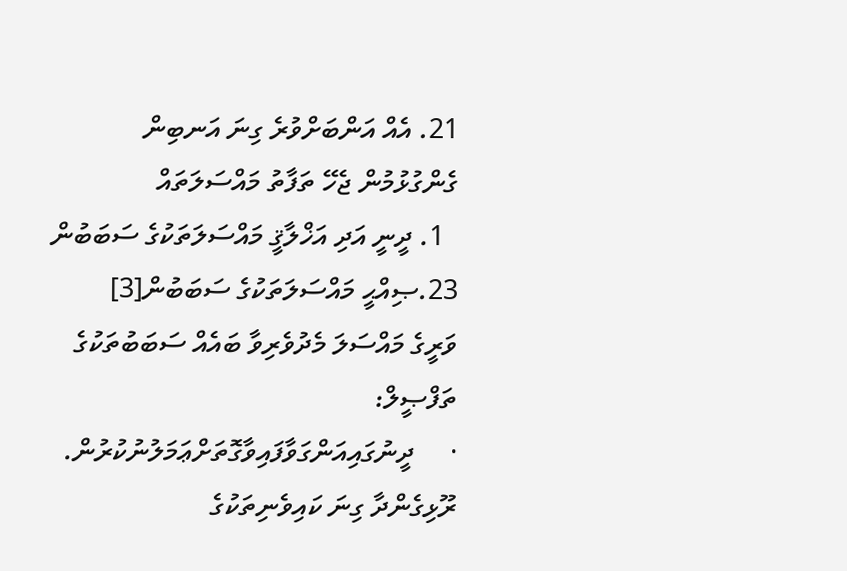21. އެއް އަންބަށްވުރެ ގިނަ އަނބިން ގެންގުޅުމުން ޖެހޭ ތަފާތު މައްސަލަތައް
  1. ދީނީ އަދި އަޚްލާޤީ މައްސަލަތަކުގެ ސަބަބުން
23.ޞިއްޙީ މައްސަލަތަކުގެ ސަބަބުން[3]
ވަރީގެ މައްސަލަ މެދުވެރިވާ ބައެއް ސަބަބުތަކުގެ ތަފްޞީލް:
·     ދީނުގައިއަންގަވާފައިވާގޮތަށްޢަމަލުނުކުރުން.
ރޫޅިގެންދާ ގިނަ ކައިވެނިތަކުގެ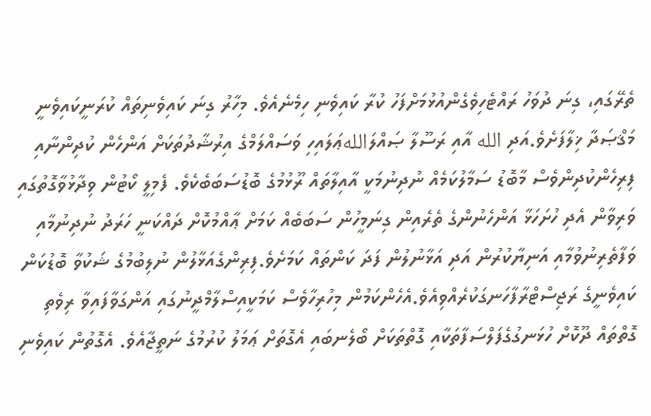ތެރޭގައި، ގިނަ ދުވަހު ރައްޓެހިވެގެންއުޅުމަށްފަހު ކުރާ ކައިވެނި ހިމެނެއެވެ. މިހާރު ގިނަ ކައިވެނިތައް ކުރަނީކައިވެނީ މަޤްޞަދާ ޚިލާފަށެވެ.އަދި الله އާއި ރަސޫލާ ޞައްލަاللهޢަލައިހި ވަސައްލަމްގެ އިރުޝާދުތަކަށް އަންހެން ކުދިންނާއި ފިރިހެންކުދިންވެސް މާބޮޑު ސަމާލުކަމެއް ނުދިނުމަކީ އާއިލާތައް ރޫޅުމުގެ ބޮޑުސަބަބެކެވެ. ފެމިލީ ކޯޓުން ވިދާޅުވާގޮތުގައި ވަރިވާން އެދި ހުށަހަޅާ އަންހެނުންގެ ތެރެއިން ގިނަމީހުން ސަބަބެއް ކަމަށް ޢާއްމުކޮށް ދައްކަނީ ހަރަދު ނުދިނުމާއި ވަފާތެރިނުވުމާއި އަނިޔާކުރުން އަދި އަޅާނުލުން ފަދަ ކަންތައް ކަމަށެވެ.ފިރިންގެއަޅާލުން ނުލިބުމުގެ ޝަކުވާ ބޮޑުކަން ކައިވެނީގެ ރަޖިސްޓްރާފާހަނގަކުރެއްވިއެވެ.އެހެންކަމުން މިހުރިހާވެސް ކަމަކީއިސްލާމްދީނުގައި އަންގަވާފައިވާ ރިވެތި ގޮތްތައް ދޫކޮށް ހުޅަނގުގެފަލްސަފާތަކާއި ގޮތްތަކަށް ބޯލެނބައި އެގޮތަށް ޢަމަލު ކުރުމުގެ ނަތީޖާއެވެ. އެގޮތުން ކައިވެނި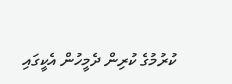ކުރުމުގެ ކުރިން ދެމީހުން އެކީގައި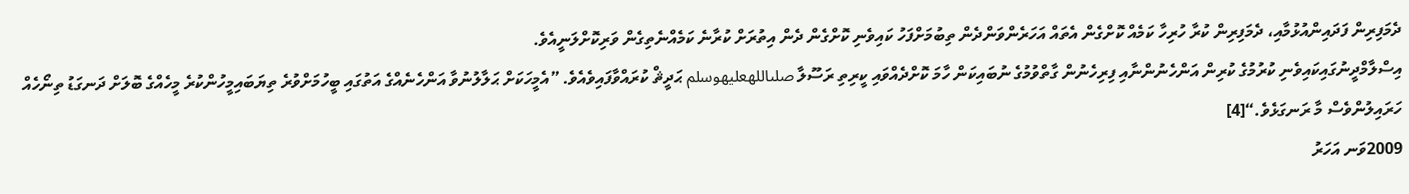ދެމަފިރިން ފަދައިންއުޅުމާއި، ދެމަފިރިން ކުރާ ހުރިހާ ކަމެއް ކޮށްގެން އެތައް އަހަރެންވަންދެން ތިބުމަށްފަހު ކައިވެނި ކޮށްގެން ދެން އިތުރަށް ކުރާނެ ކަމެއްނެތިގެން ވަރިކޮށްލަނީއެވެ.
އިސްލާމްދީނުގައިކައިވެނި ކުރުމުގެ ކުރިން އަންހެނުންނާއި ފިރިހެނުން ގާތްވުމުގެ ނުބައިކަން ހާމަ ކޮށްދެއްވައި ކީރިތި ރަސޫލާ صلىاللهعليهوسلم ޙަދީޘް ކުރައްވާފައިވެއެވެ. ”އެމީހަކަށް ޙަލާލުނުވާ އަންހެނެއްގެ އަތުގައި ބީހުމަށްވުރެ ތިޔަބައިމީހުންކުރެ މީހެއްގެ ބޮލަށް ދަނގަޑު ތިނޯހެއް ހަރައިލުންވެސް މާ ރަނގަޅެވެ.“[4]
2009ވަނ އަހަރު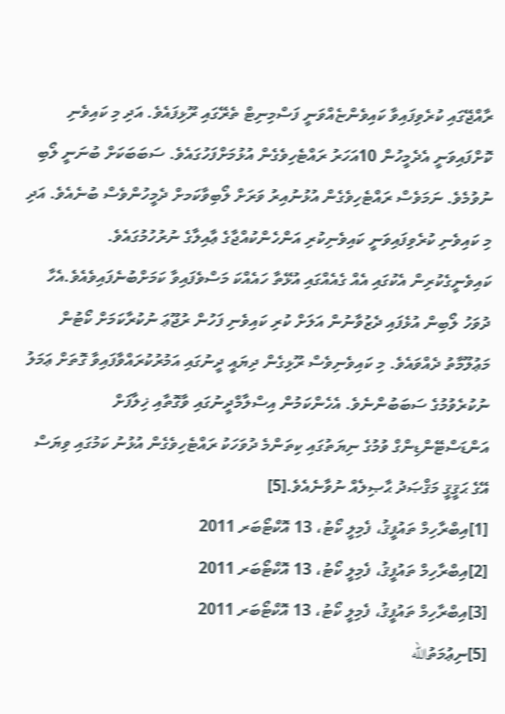ރާއްޖޭގައި ކުރެވިފައިވާ ކައިވެންޏެއްވަނީ ފަސްމިނިޓް ތެރޭގައި ރޫޅިފައެވެ. އަދި މި ކައިވެނި ކޮށްފައިވަނީ އެދެމީހުން 10އަހަރު ރައްޓެހިވެގެން އުޅުމަށްފަހުގައެވެ. ސަބަބަކަށް ބުނަނީ ލޯބި ނުވުމެވެ. ނަމަވެސް ރައްޓެހިވެގެން އުޅުނުއިރު ވަރަށް ލޯބިވާކަމށް ދެމީހުންވެސް ބުނެއެވެ. އަދި މި ކައިވެނި ކުރެވިފައިވަނީ ކައިވެނިކުރި އަންހެންކުއްޖާގެ ޢާއިލާގެ ނުރުހުމުގައެވެ. ކައިވެނީގެކުރިން އެކުގައި އެއް ގެއެއްގައި އުޅޭތާ ހައެއްކަ މަސްވެފައިވާ ކަމަށްބުނެފައިވެއެވެ.އެހާ ދުވަހު ލޯބިން އުޅެފައި ދެޒުވާނުން އަލަށް ކުރި ކައިވެނި ފަހުން ރުޖޫޢަ ނުކުރާކަމަށް ކޯޓުން މަޢުލޫމާތު ދެއްވައެވެ. މި ކައިވެނިވެސް ރޫޅިގެން ދިޔައީ ދީނުގައި އަމުރުކުރައްވާފައިވާ ގޮތަށް ޢަމަލު ނުކުރެވުމުގެ ސަބަބުންނެވެ. އެހެންކަމުން އިސްލާމްދީނުގައި ވާގޮތާއި ޚިލާފަށް އަންޑަސްޓޭންޑިންގް ވުމުގެ ނިޔަތުގައި ކިތަންމެ ދުވަހަކު ރައްޓެހިވެގެން އުޅުނު ކަމުގައި ވިޔަސް އޭގެ ޙަޤީޤީ މަޤްޞަދު ޙާޞިލެއް ނުވާނެއެވެ.[5]
[1]އިބްރާހިމް ތައުފީޤު، ފެމިލީ ކޯޓު، 13 އޮކްޓޯބަރ 2011
[2]އިބްރާހިމް ތައުފީޤު، ފެމިލީ ކޯޓު، 13 އޮކްޓޯބަރ 2011
[3]އިބްރާހިމް ތައުފީޤު، ފެމިލީ ކޯޓު، 13 އޮކްޓޯބަރ 2011
[5]ނިޢުމަތުالله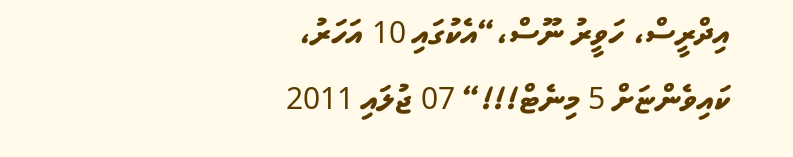އިދްރީސް، ހަވީރު ނޫސް،“އެކުގައި 10 އަހަރު، ކައިވެންޏަށް 5 މިނެޓް!!!“ 07 ޖުލައި 2011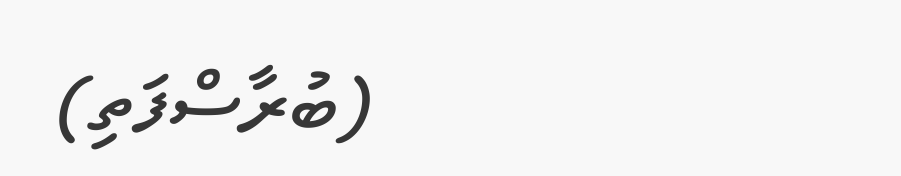(ބުރާސްފަތި)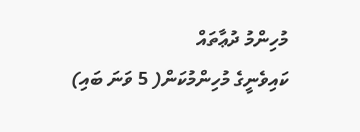މުހިންމު ދުޢާތައް
ކައިވެނީގެ މުހިންމުކަން( 5 ވަނަ ބައި)